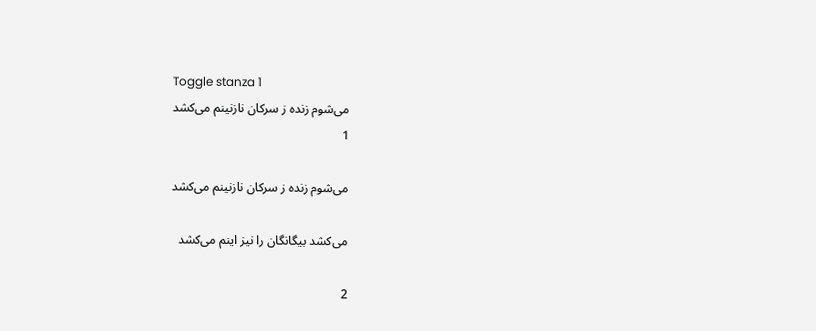Toggle stanza 1
می‌شوم زنده ز سرکان نازنینم می‌کشد
1

می‌شوم زنده ز سرکان نازنینم می‌کشد

می‌کشد بیگانگان را نیز اینم می‌کشد

2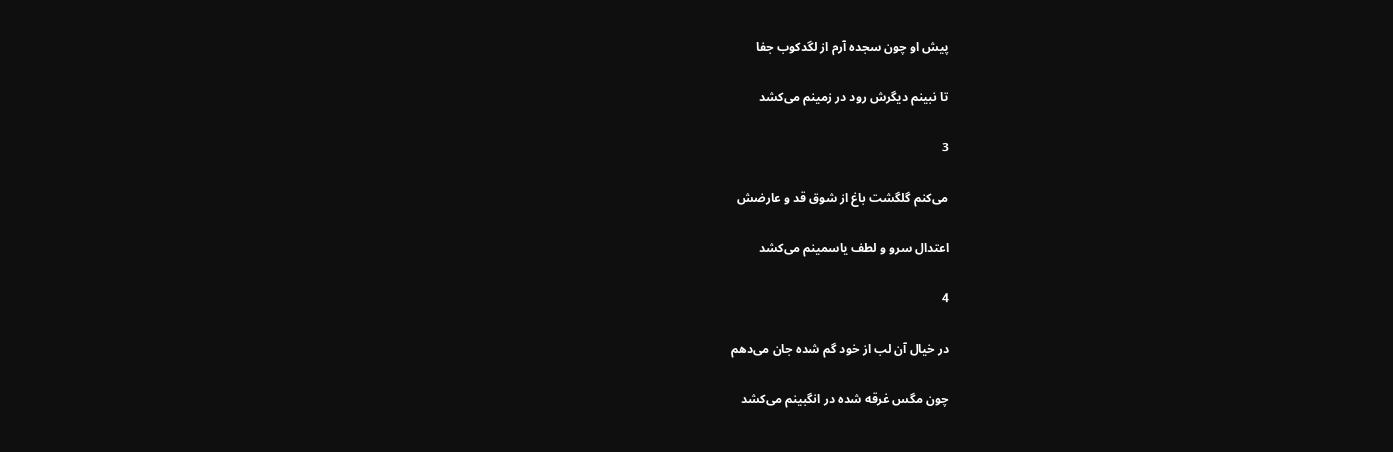پیش او چون سجده آرم از لگدکوب جفا

تا نبینم دیگرش رود در زمینم می‌کشد

3

می‌کنم گلگشت باغ از شوق قد و عارضش

اعتدال سرو و لطف یاسمینم می‌کشد

4

در خیال آن لب از خود گم شده جان می‌دهم

چون مگس غرقه شده در انگبینم می‌کشد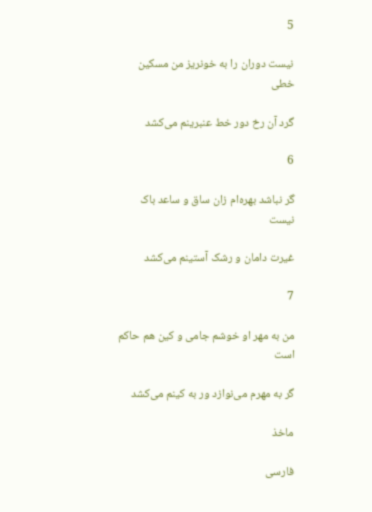5

نیست دوران را به خونریز من مسکین خطی

گرد آن رخ دور خط عنبرینم می‌کشد

6

گر نباشد بهره‌ام زان ساق و ساعد باک نیست

غیرت دامان و رشک آستینم می‌کشد

7

من به مهر او خوشم جامی و کین هم حاکم است

گر به مهرم می‌نوازد ور به کینم می‌کشد

ماخذ

فارسی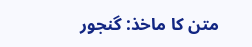متن کا ماخذ: گنجور